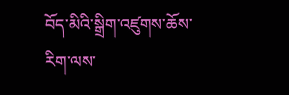བོད་མིའི་སྒྲིག་འཛུགས་ཆོས་རིག་ལས་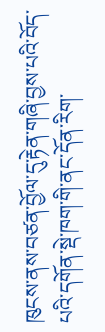ཁུངས་ནས་བཙན་བྱོལ་དུ་རྟེན་གཞི་བྱས་པའི་བོད་པའི་དགོན་སྡེ་ཁག་གི་ནང་དོན་རིག་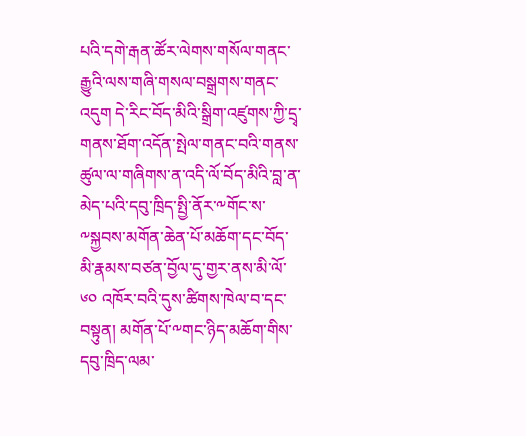པའི་དགེ་རྒན་ཚོར་ལེགས་གསོལ་གནང་རྒྱུའི་ལས་གཞི་གསལ་བསྒྲགས་གནང་འདུག དེ་རིང་བོད་མིའི་སྒྲིག་འཛུགས་ཀྱི་དྲྭ་གནས་ཐོག་འདོན་སྤེལ་གནང་བའི་གནས་ཚུལ་ལ་གཞིགས་ན་འདི་ལོ་བོད་མིའི་བླ་ན་མེད་པའི་དབུ་ཁྲིད་སྤྱི་ནོར་༸གོང་ས་༸སྐྱབས་མགོན་ཆེན་པོ་མཆོག་དང་བོད་མི་རྣམས་བཙན་བྱོལ་དུ་གྱར་ནས་མི་ལོ་ ༦༠ འཁོར་བའི་དུས་ཚིགས་ཁེལ་བ་དང་བསྟུན། མགོན་པོ་༸གང་ཉིད་མཆོག་གིས་དབུ་ཁྲིད་ལམ་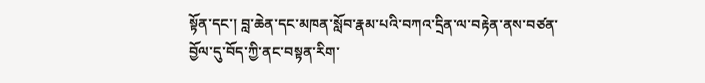སྟོན་དང་། བླ་ཆེན་དང་མཁན་སློབ་རྣམ་པའི་བཀའ་དྲིན་ལ་བརྟེན་ནས་བཙན་བྱོལ་དུ་བོད་ཀྱི་ནང་བསྟན་རིག་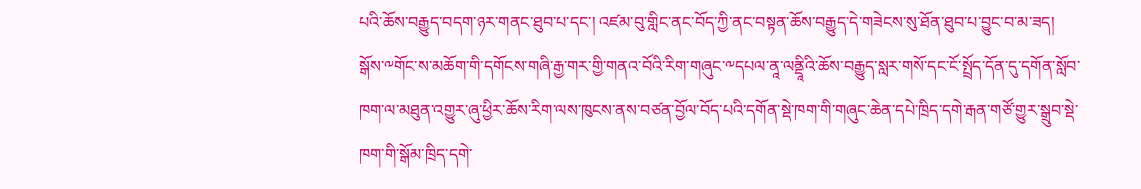པའི་ཆོས་བརྒྱུད་བདག་ཉར་གནང་ཐུབ་པ་དང་། འཛམ་བུ་གླིང་ནང་བོད་ཀྱི་ནང་བསྟན་ཆོས་བརྒྱུད་དེ་གཟེངས་སུ་ཐོན་ཐུབ་པ་བྱུང་བ་མ་ཟད། སྒོས་༸གོང་ས་མཆོག་གི་དགོངས་གཞི་རྒྱ་གར་གྱི་གནའ་བོའི་རིག་གཞུང་༸དཔལ་ནཱ་ལནྡཱིའི་ཆོས་བརྒྱུད་སླར་གསོ་དང་ངོ་སྤྲོད་དོན་དུ་དགོན་སློབ་ཁག་ལ་མཐུན་འགྱུར་ཞུ་ཕྱིར་ཆོས་རིག་ལས་ཁུངས་ནས་བཙན་བྱོལ་བོད་པའི་དགོན་སྡེ་ཁག་གི་གཞུང་ཆེན་དཔེ་ཁྲིད་དགེ་རྒན་གཙོ་གྱུར་སྒྲུབ་སྡེ་ཁག་གི་སྒོམ་ཁྲིད་དགེ་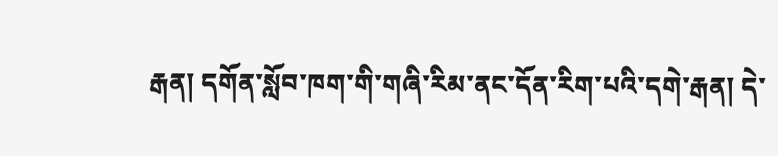རྒན། དགོན་སློབ་ཁག་གི་གཞི་རིམ་ནང་དོན་རིག་པའི་དགེ་རྒན། དེ་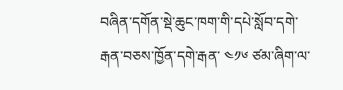བཞིན་དགོན་སྡེ་ཆུང་ཁག་གི་དཔེ་སློབ་དགེ་རྒན་བཅས་ཁྱོན་དགེ་རྒན་ ༤༡༦ ཙམ་ཞིག་ལ་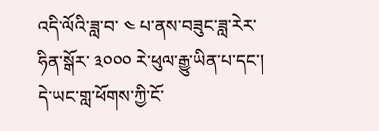འདི་ལོའི་ཟླ་བ་ ༤ པ་ནས་བཟུང་ཟླ་རེར་ཧིན་སྒོར་ ༣༠༠༠ རེ་ཕུལ་རྒྱུ་ཡིན་པ་དང་། དེ་ཡང་གླ་ཕོགས་ཀྱི་ངོ་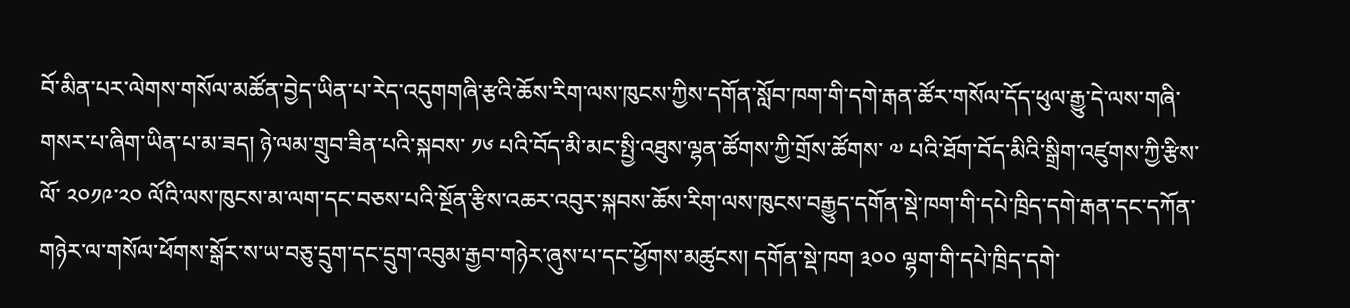བོ་མིན་པར་ལེགས་གསོལ་མཚོན་བྱེད་ཡིན་པ་རེད་འདུགགཞི་རྩའི་ཆོས་རིག་ལས་ཁུངས་ཀྱིས་དགོན་སློབ་ཁག་གི་དགེ་རྒན་ཚོར་གསོལ་དོད་ཕུལ་རྒྱུ་དེ་ལས་གཞི་གསར་པ་ཞིག་ཡིན་པ་མ་ཟད། ཉེ་ལམ་གྲུབ་ཟིན་པའི་སྐབས་ ༡༦ པའི་བོད་མི་མང་སྤྱི་འཐུས་ལྷན་ཚོགས་ཀྱི་གྲོས་ཚོགས་ ༧ པའི་ཐོག་བོད་མིའི་སྒྲིག་འཛུགས་ཀྱི་རྩིས་ལོ་ ༢༠༡༩་༢༠ ལོའི་ལས་ཁུངས་མ་ལག་དང་བཅས་པའི་སྔོན་རྩིས་འཆར་འབུར་སྐབས་ཆོས་རིག་ལས་ཁུངས་བརྒྱུད་དགོན་སྡེ་ཁག་གི་དཔེ་ཁྲིད་དགེ་རྒན་དང་དཀོན་གཉེར་ལ་གསོལ་ཕོགས་སྒོར་ས་ཡ་བཅུ་དྲུག་དང་དྲུག་འབུམ་རྒྱབ་གཉེར་ཞུས་པ་དང་ཕྱོགས་མཚུངས། དགོན་སྡེ་ཁག ༣༠༠ ལྷག་གི་དཔེ་ཁྲིད་དགེ་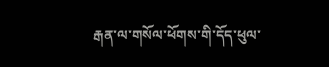རྒན་ལ་གསོལ་ཕོགས་གི་དོད་ཕུལ་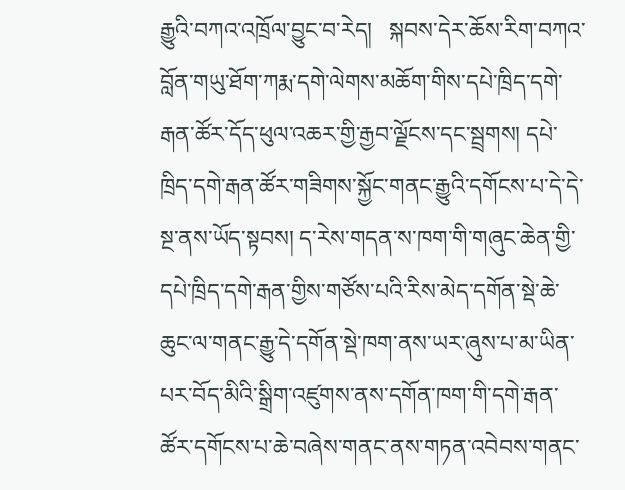རྒྱུའི་བཀའ་འཁྲོལ་བྱུང་བ་རེད།   སྐབས་དེར་ཆོས་རིག་བཀའ་བློན་གཡུ་ཐོག་ཀརྨ་དགེ་ལེགས་མཆོག་གིས་དཔེ་ཁྲིད་དགེ་རྒན་ཚོར་དོད་ཕུལ་འཆར་གྱི་རྒྱབ་ལྗོངས་དང་སྦྲགས། དཔེ་ཁྲིད་དགེ་རྒན་ཚོར་གཟིགས་སྐྱོང་གནང་རྒྱུའི་དགོངས་པ་དེ་དེ་སྔ་ནས་ཡོད་སྟབས། ད་རེས་གདན་ས་ཁག་གི་གཞུང་ཆེན་གྱི་དཔེ་ཁྲིད་དགེ་རྒན་གྱིས་གཙོས་པའི་རིས་མེད་དགོན་སྡེ་ཆེ་ཆུང་ལ་གནང་རྒྱུ་དེ་དགོན་སྡེ་ཁག་ནས་ཡར་ཞུས་པ་མ་ཡིན་པར་བོད་མིའི་སྒྲིག་འཛུགས་ནས་དགོན་ཁག་གི་དགེ་རྒན་ཚོར་དགོངས་པ་ཆེ་བཞེས་གནང་ནས་གཏན་འབེབས་གནང་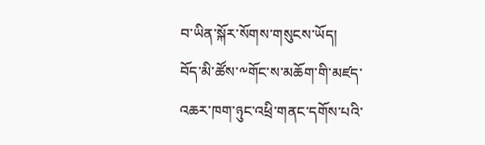བ་ཡིན་སྐོར་སོགས་གསུངས་ཡོད།
བོད་མི་ཚོས་༸གོང་ས་མཆོག་གི་མཛད་འཆར་ཁག་ཉུང་འཕྲི་གནང་དགོས་པའི་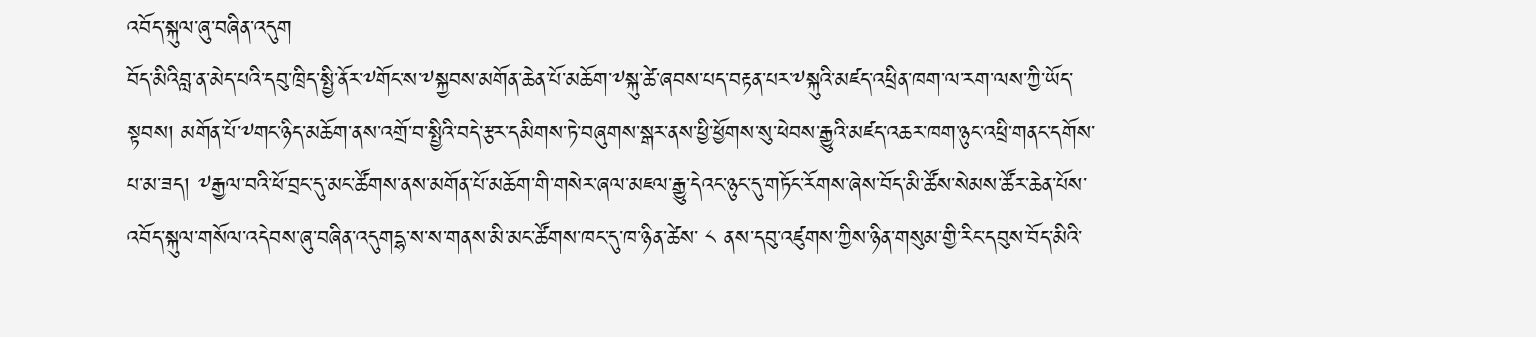འབོད་སྐུལ་ཞུ་བཞིན་འདུག
བོད་མིའིབླ་ན་མེད་པའི་དབུ་ཁྲིད་སྤྱི་ནོར་༸གོང་ས་༸སྐྱབས་མགོན་ཆེན་པོ་མཆོག་༸སྐུ་ཚེ་ཞབས་པད་བརྟན་པར་༸སྐུའི་མཛད་འཕྲིན་ཁག་ལ་རག་ལས་ཀྱི་ཡོད་སྟབས། མགོན་པོ་༸གང་ཉིད་མཆོག་ནས་འགྲོ་བ་སྤྱིའི་བདེ་རྩར་དམིགས་ཏེ་བཞུགས་སྒར་ནས་ཕྱི་ཕྱོགས་སུ་ཕེབས་རྒྱུའི་མཛད་འཆར་ཁག་ཉུང་འཕྲི་གནང་དགོས་པ་མ་ཟད། ༸རྒྱལ་བའི་ཕོ་བྲང་དུ་མང་ཚོགས་ནས་མགོན་པོ་མཆོག་གི་གསེར་ཞལ་མཇལ་རྒྱུ་དེའང་ཉུང་དུ་གཏོང་རོགས་ཞེས་བོད་མི་ཚོས་སེམས་ཚོར་ཆེན་པོས་འབོད་སྐུལ་གསོལ་འདེབས་ཞུ་བཞིན་འདུགདྷ་ས་ས་གནས་མི་མང་ཚོགས་ཁང་དུ་ཁ་ཉིན་ཚེས་ ༨ ནས་དབུ་འཛུགས་ཀྱིས་ཉིན་གསུམ་གྱི་རིང་དབུས་བོད་མིའི་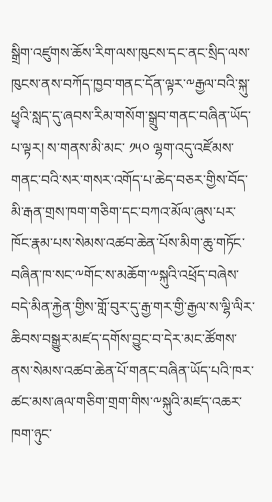སྒྲིག་འཛུགས་ཆོས་རིག་ལས་ཁུངས་དང་ནང་སྲིད་ལས་ཁུངས་ནས་བཀོད་ཁྱབ་གནང་དོན་ལྟར་༸རྒྱལ་བའི་སྐུ་ཕྱྭའི་སླད་དུ་ཞབས་རིམ་གསོག་སྒྲུབ་གནང་བཞིན་ཡོད་པ་ལྟར། ས་གནས་མི་མང་ ༡༥༠ ལྷག་འདུ་འཛོམས་གནང་བའི་སར་གསར་འགོད་པ་ཆེད་བཅར་གྱིས་བོད་མི་རྒན་གྲས་ཁག་གཅིག་དང་བཀའ་མོལ་ཞུས་པར་ཁོང་རྣམ་པས་སེམས་འཚབ་ཆེན་པོས་མིག་ཆུ་གཏོང་བཞིན་ཁ་སང་༸གོང་ས་མཆོག་༸སྐུའི་འཕྲོད་བཞེས་བདེ་མིན་རྐྱེན་གྱིས་གློ་བུར་དུ་རྒྱ་གར་གྱི་རྒྱལ་ས་ལྷི་ལིར་ཆིབས་བསྒྱུར་མཛད་དགོས་བྱུང་བ་དེར་མང་ཚོགས་ནས་སེམས་འཚབ་ཆེན་པོ་གནང་བཞིན་ཡོད་པའི་ཁར་ཚང་མས་ཞལ་གཅིག་གྲག་གིས་༸སྐུའི་མཛད་འཆར་ཁག་ཉུང་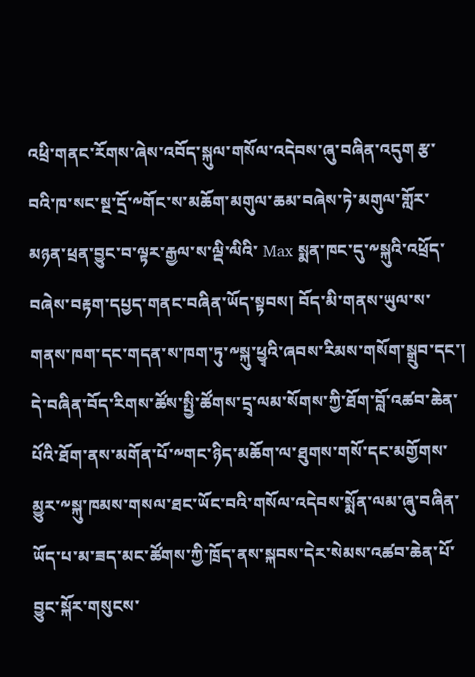འཕྲི་གནང་རོགས་ཞེས་འབོད་སྐུལ་གསོལ་འདེབས་ཞུ་བཞིན་འདུག རྩ་བའི་ཁ་སང་སྔ་དྲོ་༸གོང་ས་མཆོག་མགུལ་ཆམ་བཞེས་ཏེ་མགུལ་གློར་མཉན་ཕྲན་བྱུང་བ་ལྟར་རྒྱལ་ས་ལྡི་ལིའི་ Max སྨན་ཁང་དུ་༸སྐུའི་འཕྲོད་བཞེས་བརྟག་དཔྱད་གནང་བཞིན་ཡོད་སྟབས། བོད་མི་གནས་ཡུལ་ས་གནས་ཁག་དང་གདན་ས་ཁག་ཏུ་༸སྐུ་ཕྱྭའི་ཞབས་རིམས་གསོག་སྒྲུབ་དང་། དེ་བཞིན་བོད་རིགས་ཚོས་སྤྱི་ཚོགས་དྲྭ་ལམ་སོགས་ཀྱི་ཐོག་བློ་འཚབ་ཆེན་པོའི་ཐོག་ནས་མགོན་པོ་༸གང་ཉིད་མཆོག་ལ་ཐུགས་གསོ་དང་མགྱོགས་མྱུར་༸སྐུ་ཁམས་གསལ་ཐང་ཡོང་བའི་གསོལ་འདེབས་སྨོན་ལམ་ཞུ་བཞིན་ཡོད་པ་མ་ཟད་མང་ཚོགས་ཀྱི་ཁྲོད་ནས་སྐབས་དེར་སེམས་འཚབ་ཆེན་པོ་བྱུང་སྐོར་གསུངས་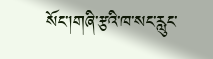སོང་།གཞི་རྩའི་ཁ་སང་རླུང་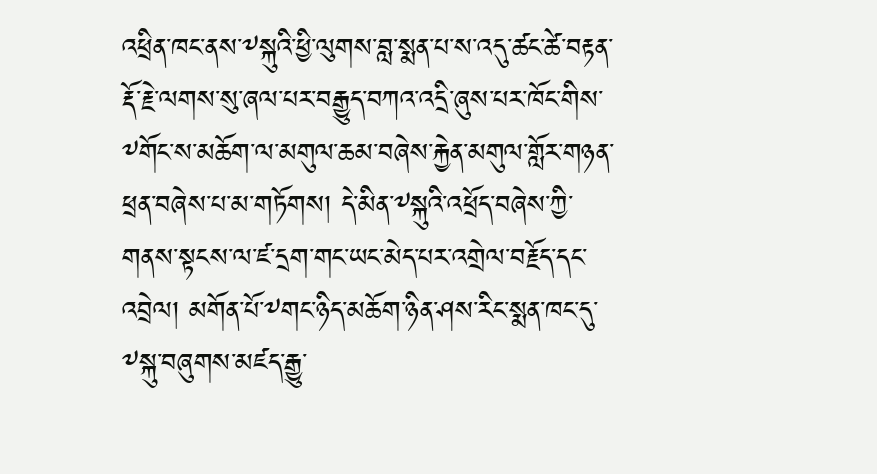འཕྲིན་ཁང་ནས་༸སྐུའི་ཕྱི་ལུགས་བླ་སྨན་པ་ས་འདུ་ཚང་ཚེ་བརྟན་རྡོ་རྗེ་ལགས་སུ་ཞལ་པར་བརྒྱུད་བཀའ་འདྲི་ཞུས་པར་ཁོང་གིས་༸གོང་ས་མཆོག་ལ་མགུལ་ཆམ་བཞེས་རྐྱེན་མགུལ་གློར་གཉན་ཕྲན་བཞེས་པ་མ་གཏོགས། དེ་མིན་༸སྐུའི་འཕྲོད་བཞེས་ཀྱི་གནས་སྟངས་ལ་ཛ་དྲག་གང་ཡང་མེད་པར་འགྲེལ་བརྗོད་དང་འབྲེལ། མགོན་པོ་༸གང་ཉིད་མཆོག་ཉིན་ཤས་རིང་སྨན་ཁང་དུ་༸སྐུ་བཞུགས་མཛད་རྒྱུ་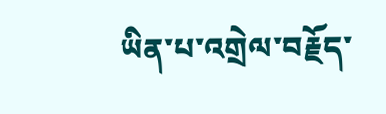ཡིན་པ་འགྲེལ་བརྗོད་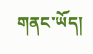གནང་ཡོད།